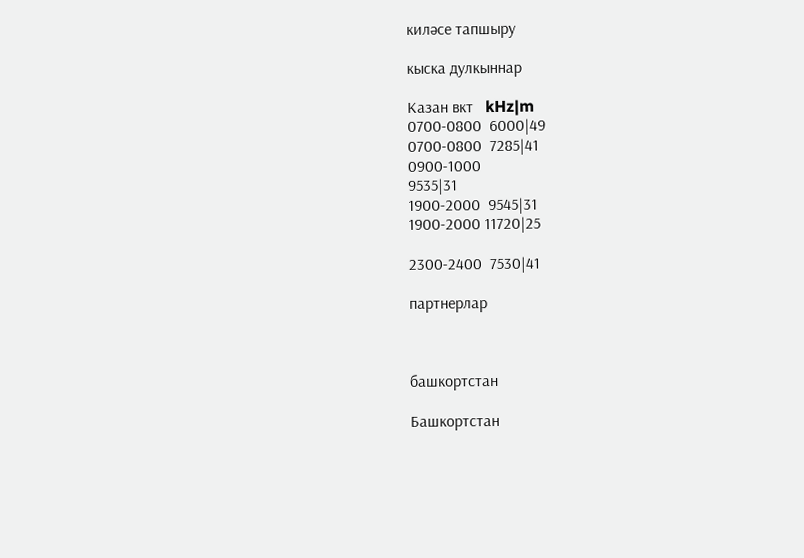киләсе тапшыру

кыска дулкыннар

Казан вкт   kHz|m
0700-0800  6000|49
0700-0800  7285|41
0900-1000
9535|31
1900-2000  9545|31
1900-2000 11720|25

2300-2400  7530|41

партнерлар



башкортстан

Башкортстан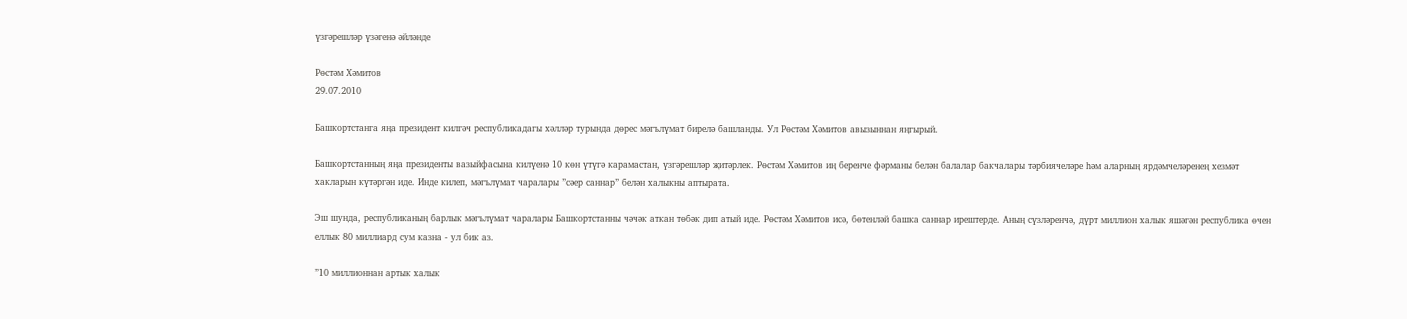үзгәрешләр үзәгенә әйләнде

Рөстәм Хәмитов
29.07.2010

Башкортстанга яңа президент килгәч республикадагы хәлләр турында дөрес мәгълүмат бирелә башланды. Ул Рөстәм Хәмитов авызыннан яңгырый.

Башкортстанның яңа президенты вазыйфасына килүенә 10 көн үтүгә карамастан, үзгәрешләр җитәрлек. Рөстәм Хәмитов иң беренче фәрманы белән балалар бакчалары тәрбиячеләре һәм аларның ярдәмчеләренең хезмәт хакларын күтәргән иде. Инде килеп, мәгълүмат чаралары ”сәер саннар” белән халыкны аптырата.

Эш шунда, республиканың барлык мәгълүмат чаралары Башкортстанны чәчәк аткан төбәк дип атый иде. Рөстәм Хәмитов исә, бөтенләй башка саннар ирештерде. Аның сүзләренчә, дүрт миллион халык яшәгән республика өчен еллык 80 миллиард сум казна - ул бик аз.

”10 миллионнан артык халык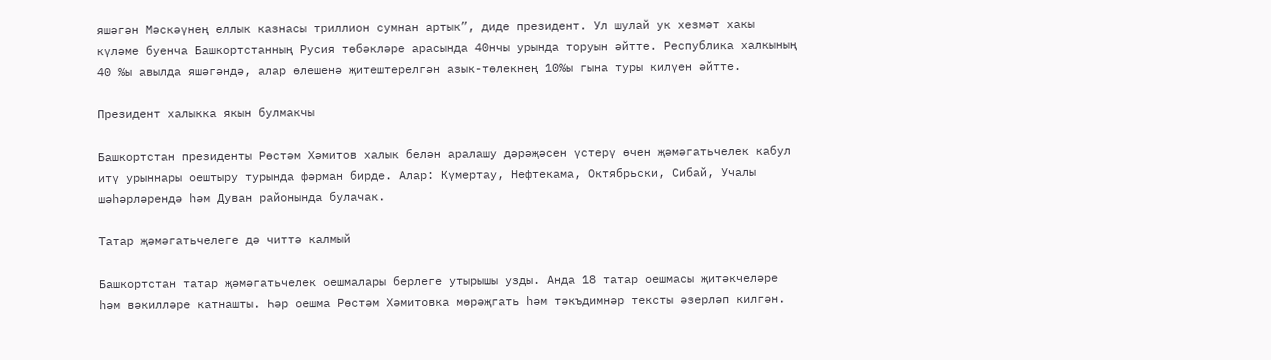яшәгән Мәскәүнең еллык казнасы триллион сумнан артык”, диде президент. Ул шулай ук хезмәт хакы күләме буенча Башкортстанның Русия төбәкләре арасында 40нчы урында торуын әйтте. Республика халкының 40 %ы авылда яшәгәндә, алар өлешенә җитештерелгән азык-төлекнең 10%ы гына туры килүен әйтте.

Президент халыкка якын булмакчы

Башкортстан президенты Рөстәм Хәмитов халык белән аралашу дәрәҗәсен үстерү өчен җәмәгатьчелек кабул итү урыннары оештыру турында фәрман бирде. Алар: Күмертау, Нефтекама, Октябрьски, Сибай, Учалы шәһәрләрендә һәм Дуван районында булачак.

Татар җәмәгатьчелеге дә читтә калмый

Башкортстан татар җәмәгатьчелек оешмалары берлеге утырышы узды. Анда 18 татар оешмасы җитәкчеләре һәм вәкилләре катнашты. Һәр оешма Рөстәм Хәмитовка мөрәҗгать һәм тәкъдимнәр тексты әзерләп килгән.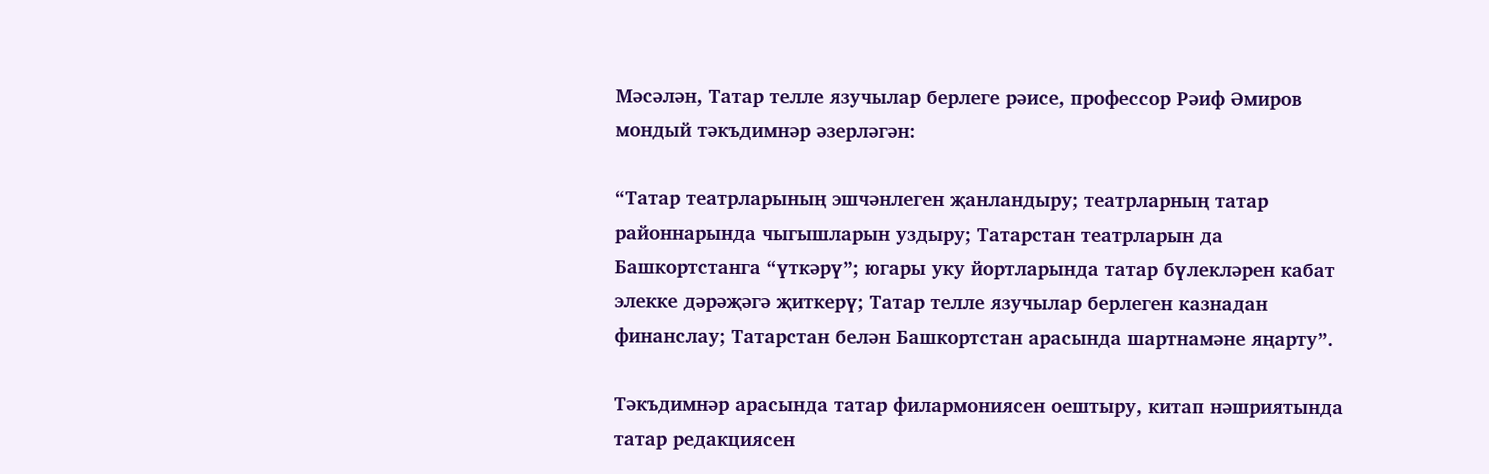Мәсәлән, Татар телле язучылар берлеге рәисе, профессор Рәиф Әмиров мондый тәкъдимнәр әзерләгән:

“Татар театрларының эшчәнлеген җанландыру; театрларның татар районнарында чыгышларын уздыру; Татарстан театрларын да Башкортстанга “үткәрү”; югары уку йортларында татар бүлекләрен кабат элекке дәрәҗәгә җиткерү; Татар телле язучылар берлеген казнадан финанслау; Татарстан белән Башкортстан арасында шартнамәне яңарту”.

Тәкъдимнәр арасында татар филармониясен оештыру, китап нәшриятында татар редакциясен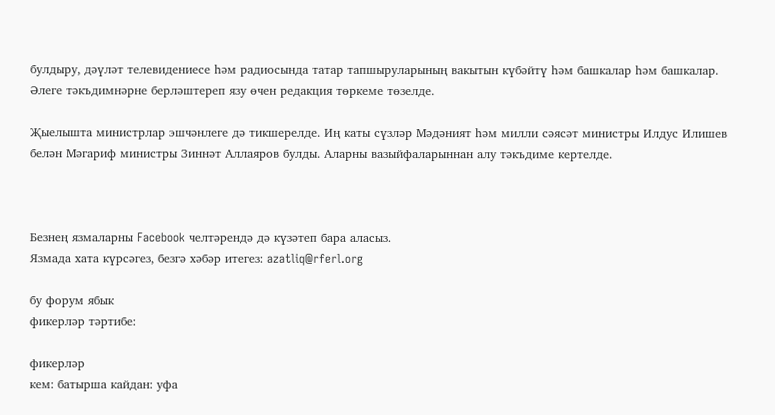булдыру, дәүләт телевидениесе һәм радиосында татар тапшыруларының вакытын күбәйтү һәм башкалар һәм башкалар. Әлеге тәкъдимнәрне берләштереп язу өчен редакция төркеме төзелде.

Җыелышта министрлар эшчәнлеге дә тикшерелде. Иң каты сүзләр Мәдәният һәм милли сәясәт министры Илдус Илишев белән Мәгариф министры Зиннәт Аллаяров булды. Аларны вазыйфаларыннан алу тәкъдиме кертелде.



Безнең язмаларны Facebook челтәрендә дә күзәтеп бара аласыз.
Язмада хата күрсәгез, безгә хәбәр итегез: azatliq@rferl.org

бу форум ябык
фикерләр тәртибе:

фикерләр
кем: батырша кайдан: уфа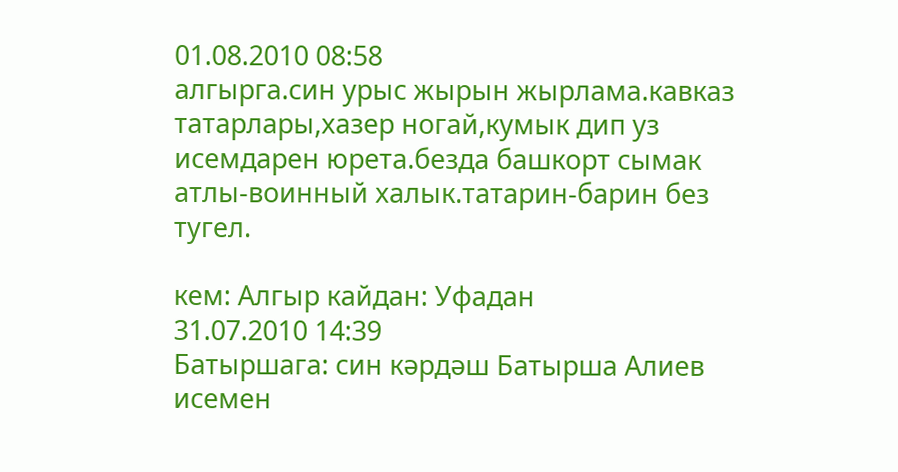01.08.2010 08:58
алгырга.син урыс жырын жырлама.кавказ татарлары,хазер ногай,кумык дип уз исемдарен юрета.безда башкорт сымак атлы-воинный халык.татарин-барин без тугел.

кем: Алгыр кайдан: Уфадан
31.07.2010 14:39
Батыршага: син кәрдәш Батырша Алиев исемен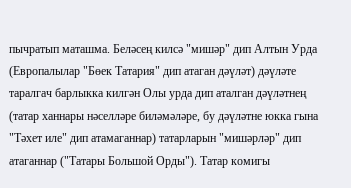пычратып маташма. Беләсең килсә "мишәр" дип Алтын Урда (Европалылар "Бөек Татария" дип атаган дәүләт) дәүләте таралгач барлыкка килгән Олы урда дип аталган дәүләтнең (татар ханнары нәселләре биләмәләре, бу дәүләтне юкка гына "Тәхет иле" дип атамаганнар) татарларын "мишәрләр" дип атаганнар ("Татары Большой Орды"). Татар комигы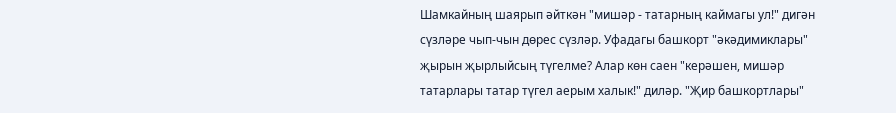Шамкайның шаярып әйткән "мишәр - татарның каймагы ул!" дигән сүзләре чып-чын дөрес сүзләр. Уфадагы башкорт "әкәдимиклары" җырын җырлыйсың түгелме? Алар көн саен "керәшен, мишәр татарлары татар түгел аерым халык!" диләр. "Җир башкортлары"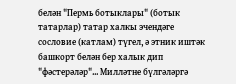белән "Пермь ботыклары" (ботык татарлар) татар халкы эчендәге сословие (катлам) түгел, ә этник иштәк башкорт белән бер халык дип "фәстерәләр"... Милләтне бүлгәләргә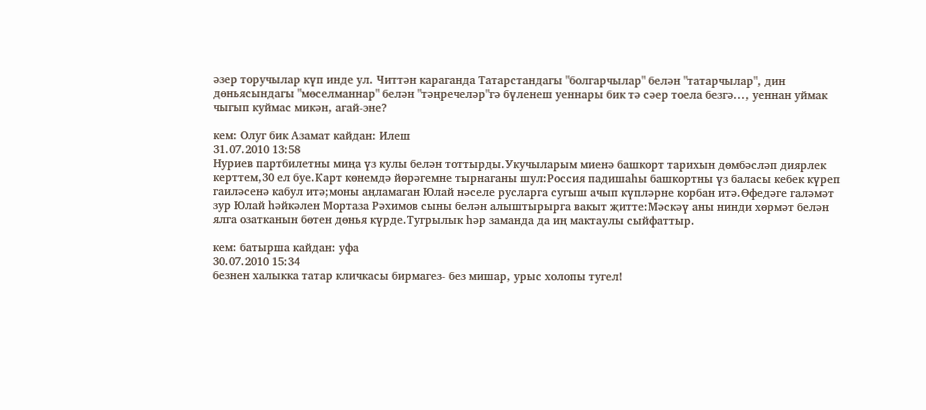әзер торучылар күп инде ул. Читтән караганда Татарстандагы "болгарчылар" белән "татарчылар", дин дөньясындагы "мөселманнар" белән "тәңречеләр"гә бүленеш уеннары бик тә сәер тоела безгә..., уеннан уймак чыгып куймас микән, агай-эне?

кем: Олуг бик Азамат кайдан: Илеш
31.07.2010 13:58
Нуриев партбилетны миңа үз кулы белән тоттырды.Укучыларым миенә башкорт тарихын дөмбәсләп диярлек керттем,30 ел буе.Карт көнемдә йөрәгемне тырнаганы шул:Россия падишаһы башкортны үз баласы кебек күреп гаиләсенә кабул итә;моны аңламаган Юлай нәселе русларга сугыш ачып күпләрне корбан итә.Өфедәге галәмәт зур Юлай һәйкәлен Мортаза Рәхимов сыны белән алыштырырга вакыт җитте:Мәскәү аны нинди хөрмәт белән ялга озатканын бөтен дөнья күрде.Тугрылык һәр заманда да иң мактаулы сыйфаттыр.

кем: батырша кайдан: уфа
30.07.2010 15:34
безнен халыкка татар кличкасы бирмагез- без мишар, урыс холопы тугел!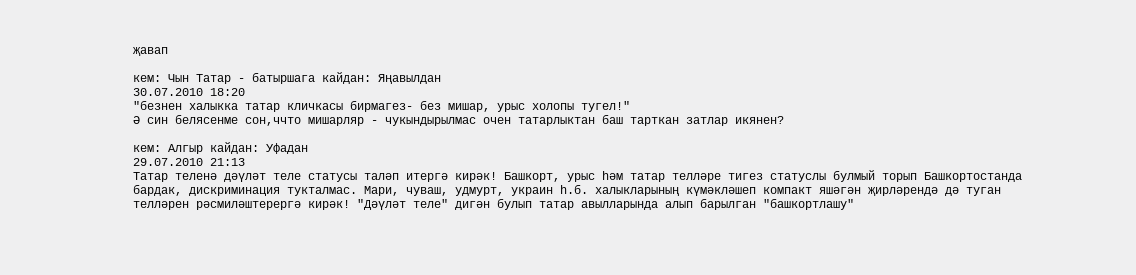җавап

кем: Чын Татар - батыршага кайдан: Яңавылдан
30.07.2010 18:20
"безнен халыкка татар кличкасы бирмагез- без мишар, урыс холопы тугел!"
Ә син белясенме сон,ччто мишарляр - чукындырылмас очен татарлыктан баш тарткан затлар икянен?

кем: Алгыр кайдан: Уфадан
29.07.2010 21:13
Татар теленә дәүләт теле статусы таләп итергә кирәк! Башкорт, урыс һәм татар телләре тигез статуслы булмый торып Башкортостанда бардак, дискриминация тукталмас. Мари, чуваш, удмурт, украин һ.б. халыкларының күмәкләшеп компакт яшәгән җирләрендә дә туган телләрен рәсмиләштерергә кирәк! "Дәүләт теле" дигән булып татар авылларында алып барылган "башкортлашу"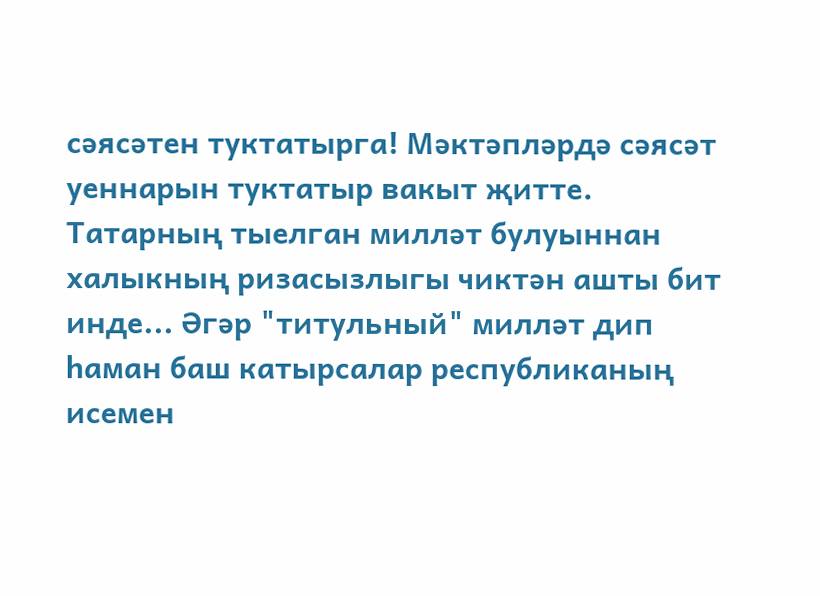сәясәтен туктатырга! Мәктәпләрдә сәясәт уеннарын туктатыр вакыт җитте. Татарның тыелган милләт булуыннан халыкның ризасызлыгы чиктән ашты бит инде... Әгәр "титульный" милләт дип һаман баш катырсалар республиканың исемен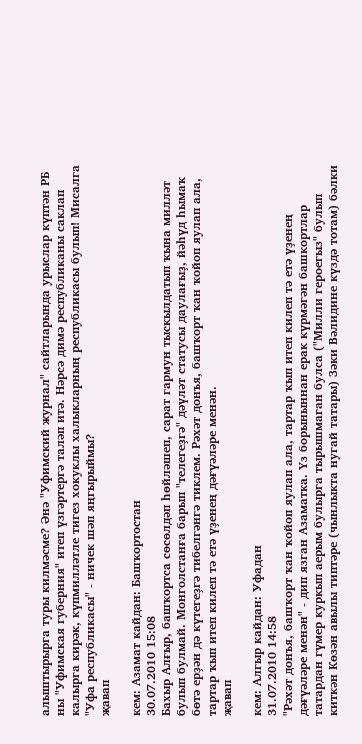алыштырырга туры килмәсме? Әнә "Уфимский журнал" сайтларында урыслар күптән РБ ны "Уфимская губерния" итеп үзгәртергә таләп итә. Нәрсә димә республиканы саклап калырга кирәк, күпмилләтле тигез хокуклы халыкларның республикасы булып! Мисалга "Уфа республикасы" - ничек шәп яңгырыймы?
җавап

кем: Азамат кайдан: Башҡортостан
30.07.2010 15:08
Бахыр Алғыр, башҡортса сөсөлдәп һөйләшеп, сарат гармун тыскылдатып ҡына милләт булып булмай. Монголстанға барып "телегеҙгә" дәүләт статусы даулағыҙ, йәһүд һымаҡ бөтә ерҙән дә күтегеҙгә тибелгәнгә тиклем. Рәхәт донъя, башҡорт ҡан ҡойоп яулап ала, тартар ҡып итеп килеп тә етә үҙенең дәғүәләре менән.
җавап

кем: Алгыр кайдан: Уфадан
31.07.2010 14:58
"Рәхәт донъя, башҡорт ҡан ҡойоп яулап ала, тартар ҡып итеп килеп тә етә үҙенең дәғүәләре менән" - дип язган Азаматка. Үз борыныннан ерак күрмәгән башкортлар татардан гүмер куркып аерым булырга тырышмаган булса ("Милли героегыз" булып киткән Көзән авылы типтәре (чынлыкта нугай татары) Зәки Вәлидине күздә тотам) бәлки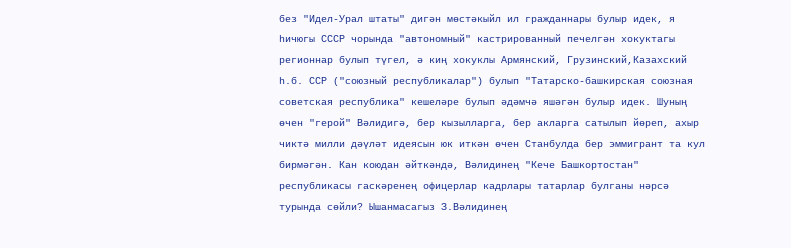без "Идел-Урал штаты" дигән мөстәкыйл ил гражданнары булыр идек, я һичюгы СССР чорында "автономный" кастрированный печелгән хокуктагы регионнар булып түгел, ә киң хокуклы Армянский, Грузинский,Казахский һ.б. ССР ("союзный республикалар") булып "Татарско-башкирская союзная советская республика" кешеләре булып әдәмчә яшәгән булыр идек. Шуның өчен "герой" Вәлидигә, бер кызылларга, бер акларга сатылып йөреп, ахыр чиктә милли дәүләт идеясын юк иткән өчен Станбулда бер эммигрант та кул бирмәгән. Кан коюдан әйткәндә, Вәлидинең "Кече Башкортостан" республикасы гаскәренең офицерлар кадрлары татарлар булганы нәрсә турында сөйли? Ышанмасагыз З.Вәлидинең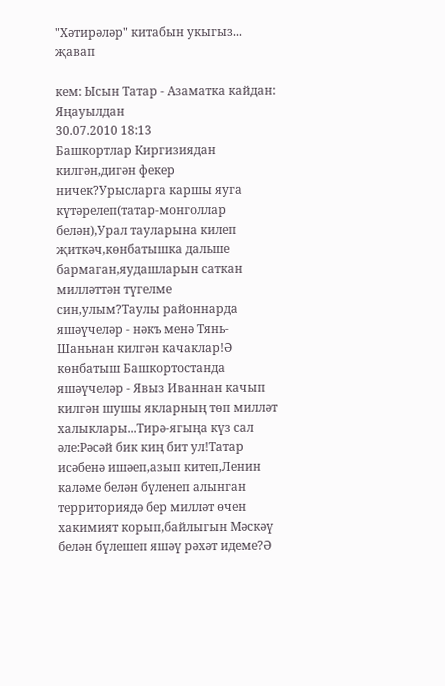"Хәтирәләр" китабын укыгыз...
җавап

кем: Ысын Татар - Азаматка кайдан: Яңауылдан
30.07.2010 18:13
Башкортлар Киргизиядан килгән,дигән фекер ничек?Урысларга каршы яуга күтәрелеп(татар-монголлар белән),Урал тауларына килеп җиткәч,көнбатышка дальше бармаган,яудашларын саткан милләттән түгелме син,улым?Таулы районнарда яшәүчеләр - нәкъ менә Тянь-Шаньнан килгән качаклар!Ә көнбатыш Башкортостанда яшәүчеләр - Явыз Иваннан качып килгән шушы якларның төп милләт халыклары...Тирә-ягыңа күз сал әле:Рәсәй бик киң бит ул!Татар исәбенә ишәеп,азып китеп,Ленин каләме белән бүленеп алынган территориядә бер милләт өчен хакимият корып,байлыгын Мәскәү белән бүлешеп яшәү рәхәт идеме?Ә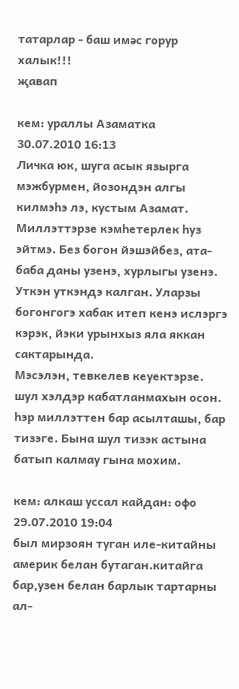татарлар - баш имәс горур халык!!!
җавап

кем: ураллы Азаматка
30.07.2010 16:13
Личка юк, шуга асык язырга мэжбурмен, йозондэн алгы килмэhэ лэ, кустым Азамат.
Миллэттэрзе кэмhетерлек hуз эйтмэ. Без богон йэшэйбез, ата-баба даны узенэ, хурлыгы узенэ. Уткэн уткэндэ калган. Уларзы богонгогэ хабак итеп кенэ ислэргэ кэрэк, йэки урынхыз яла яккан сактарында.
Мэсэлэн, тевкелев кеуектэрзе. шул хэлдэр кабатланмахын осон.
hэр миллэттен бар асылташы, бар тизэге. Бына шул тизэк астына батып калмау гына мохим.

кем: алкаш уссал кайдан: офо
29.07.2010 19:04
был мирзоян туган иле-китайны америк белан бутаган.китайга бар,узен белан барлык тартарны ал-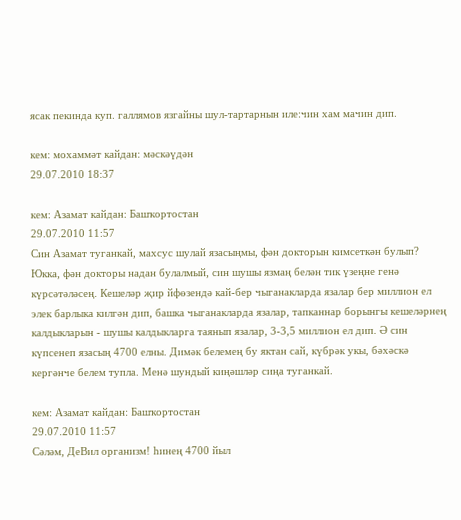ясак пекинда куп. галлямов язгайны шул-тартарнын иле:чин хам мачин дип.

кем: мохаммәт кайдан: мәскәүдән
29.07.2010 18:37

кем: Азамат кайдан: Башҡортостан
29.07.2010 11:57
Син Азамат туганкай, махсус шулай язасыңмы, фән докторын кимсеткән булып? Юкка, фән докторы надан булалмый, син шушы язмаң белән тик үзеңне генә күрсәтәләсең. Кешеләр җир йфөзендә кай-бер чыганакларда язалар бер миллион ел элек барлыка килгән дип, башка чыганакларда язалар, тапканнар борынгы кешеләрнең калдыкларын - шушы калдыкларга таянып язалар, 3-3,5 миллион ел дип. Ә син күпсенеп язасың 4700 елны. Димәк белемең бу яктан сай, күбрәк укы, бәхәскә кергәнче белем тупла. Менә шундый киңәшләр сиңа туганкай.

кем: Азамат кайдан: Башҡортостан
29.07.2010 11:57
Сәләм, ДеВил организм! һинең 4700 йыл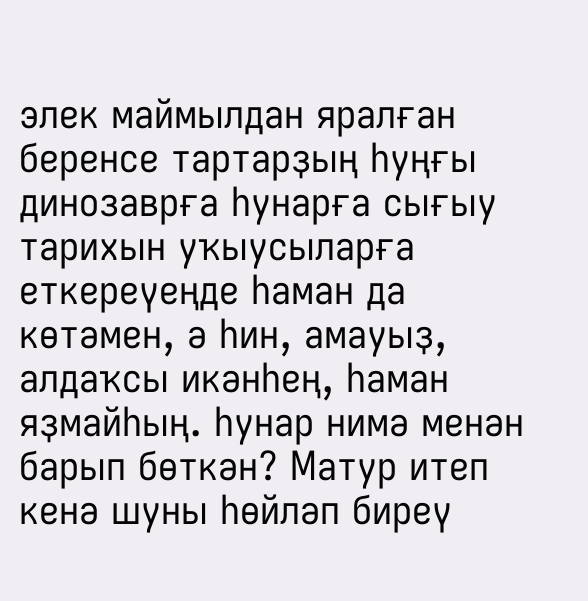элек маймылдан яралған беренсе тартарҙың һуңғы динозаврға һунарға сығыу тарихын уҡыусыларға еткереүеңде һаман да көтәмен, ә һин, амауыҙ, алдаҡсы икәнһең, һаман яҙмайһың. һунар нимә менән барып бөткән? Матур итеп кенә шуны һөйләп биреү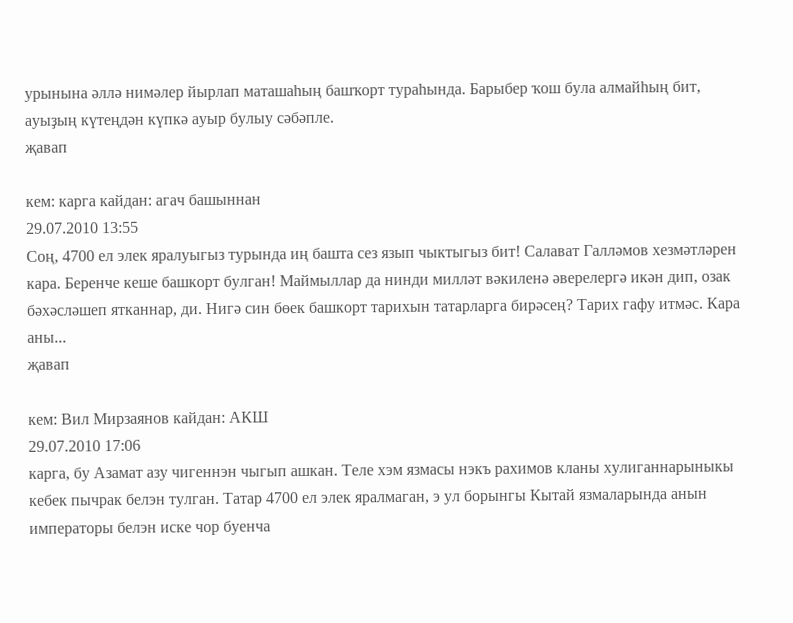урынына әллә нимәлер йырлап маташаһың башҡорт тураһында. Барыбер ҡош була алмайһың бит, ауыҙың күтеңдән күпкә ауыр булыу сәбәпле.
җавап

кем: карга кайдан: агач башыннан
29.07.2010 13:55
Соң, 4700 ел элек яралуыгыз турында иң башта сез язып чыктыгыз бит! Салават Галләмов хезмәтләрен кара. Беренче кеше башкорт булган! Маймыллар да нинди милләт вәкиленә әверелергә икән дип, озак бәхәсләшеп ятканнар, ди. Нигә син бөек башкорт тарихын татарларга бирәсең? Тарих гафу итмәс. Кара аны...
җавап

кем: Вил Мирзаянов кайдан: АКШ
29.07.2010 17:06
карга, бу Азамат азу чигеннэн чыгып ашкан. Теле хэм язмасы нэкъ рахимов кланы хулиганнарыныкы кебек пычрак белэн тулган. Татар 4700 ел элек яралмаган, э ул борынгы Кытай язмаларында анын императоры белэн иске чор буенча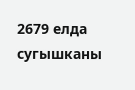2679 елда сугышканы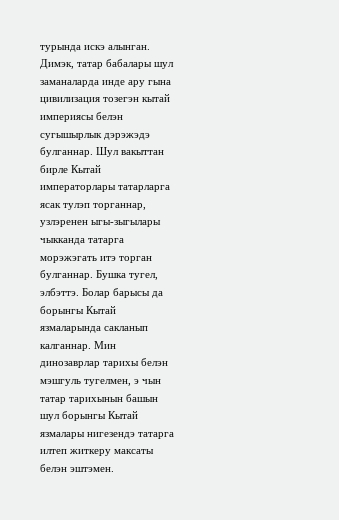турында искэ алынган. Димэк, татар бабалары шул заманаларда инде ару гына цивилизация тозегэн кытай империясы белэн сугышырлык дэрэжэдэ булганнар. Шул вакыттан бирле Кытай императорлары татарларга ясак тулэп торганнар, узлэренен ыгы-зыгылары чыкканда татарга морэжэгать итэ торган булганнар. Бушка тугел, элбэттэ. Болар барысы да борынгы Кытай язмаларында сакланып калганнар. Мин динозаврлар тарихы белэн мэшгуль тугелмен, э чын татар тарихынын башын шул борынгы Кытай язмалары нигезендэ татарга илтеп житкеру максаты белэн эштэмен.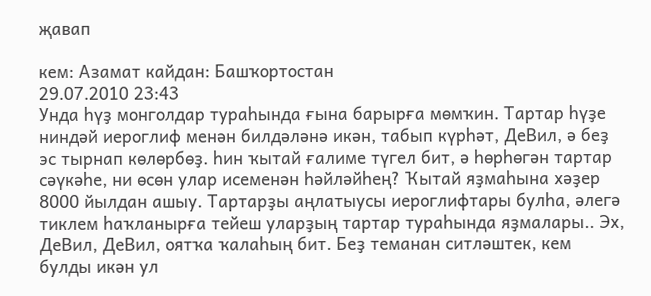җавап

кем: Азамат кайдан: Башҡортостан
29.07.2010 23:43
Унда һүҙ монголдар тураһында ғына барырға мөмҡин. Тартар һүҙе ниндәй иероглиф менән билдәләнә икән, табып күрһәт, ДеВил, ә беҙ эс тырнап көлөрбөҙ. һин ҡытай ғалиме түгел бит, ә һөрһөгән тартар сәүкәһе, ни өсөн улар исеменән һәйләйһең? Ҡытай яҙмаһына хәҙер 8000 йылдан ашыу. Тартарҙы аңлатыусы иероглифтары булһа, әлегә тиклем һаҡланырға тейеш уларҙың тартар тураһында яҙмалары.. Эх, ДеВил, ДеВил, оятҡа ҡалаһың бит. Беҙ теманан ситләштек, кем булды икән ул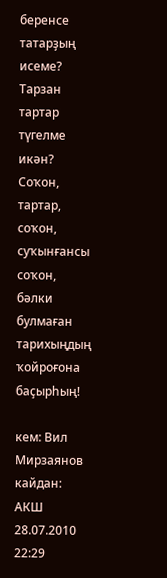беренсе татарҙың исеме? Тарзан тартар түгелме икән? Соҡон, тартар, соҡон, суҡынғансы соҡон, бәлки булмаған тарихыңдың ҡойроғона баҫырһың!

кем: Вил Мирзаянов кайдан: АКШ
28.07.2010 22:29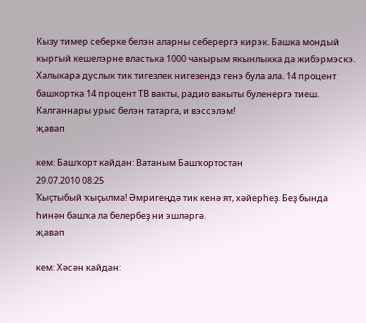Кызу тимер себерке белэн аларны себерергэ кирэк. Башка мондый кыргый кешелэрне властька 1000 чакырым якынлыкка да жибэрмэскэ. Халыкара дуслык тик тигезлек нигезендэ генэ була ала. 14 процент башкортка 14 процент ТВ вакты, радио вакыты буленергэ тиеш. Калганнары урыс белэн татарга, и вэссэлэм!
җавап

кем: Башҡорт кайдан: Ватаным Башҡортостан
29.07.2010 08:25
Ҡыҫтыбый ҡыҫылма! Әмригеңдә тик кенә ят, хәйерһеҙ. Беҙ бында һинән башҡа ла белербеҙ ни эшләргә.
җавап

кем: Хәсән кайдан: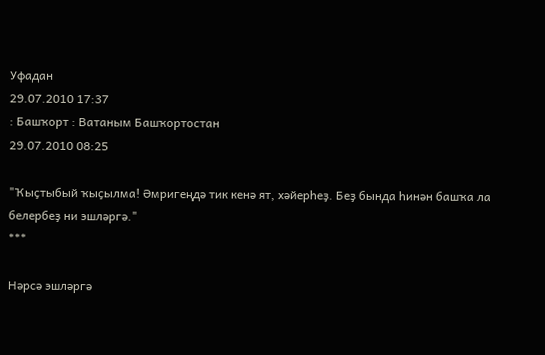Уфадан
29.07.2010 17:37
: Башҡорт : Ватаным Башҡортостан
29.07.2010 08:25

"Ҡыҫтыбый ҡыҫылма! Әмригеңдә тик кенә ят, хәйерһеҙ. Беҙ бында һинән башҡа ла белербеҙ ни эшләргә."
***

Нәрсә эшләргә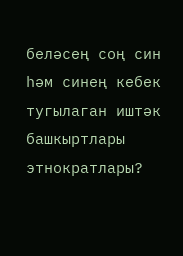беләсең соң син һәм синең кебек тугылаган иштәк башкыртлары этнократлары?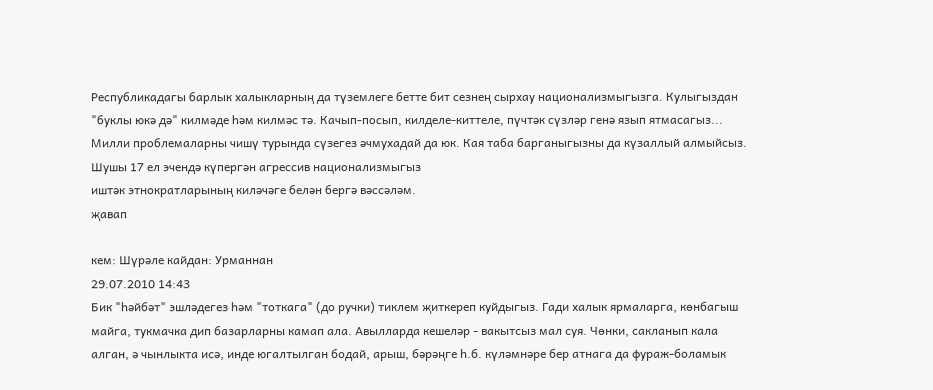Республикадагы барлык халыкларның да түземлеге бетте бит сезнең сырхау национализмыгызга. Кулыгыздан "буклы юкә дә" килмәде һәм килмәс тә. Качып-посып, килделе-киттеле, пүчтәк сүзләр генә язып ятмасагыз...
Милли проблемаларны чишү турында сүзегез әчмухадай да юк. Кая таба барганыгызны да күзаллый алмыйсыз.
Шушы 17 ел эчендә күпергән агрессив национализмыгыз
иштәк этнократларының киләчәге белән бергә вәссәләм.
җавап

кем: Шүрәле кайдан: Урманнан
29.07.2010 14:43
Бик "һәйбәт" эшләдегез һәм "тоткага" (до ручки) тиклем җиткереп куйдыгыз. Гади халык ярмаларга, көнбагыш майга, тукмачка дип базарларны камап ала. Авылларда кешеләр - вакытсыз мал суя. Чөнки, сакланып кала алган, ә чынлыкта исә, инде югалтылган бодай, арыш, бәрәңге һ.б. күләмнәре бер атнага да фураж-боламык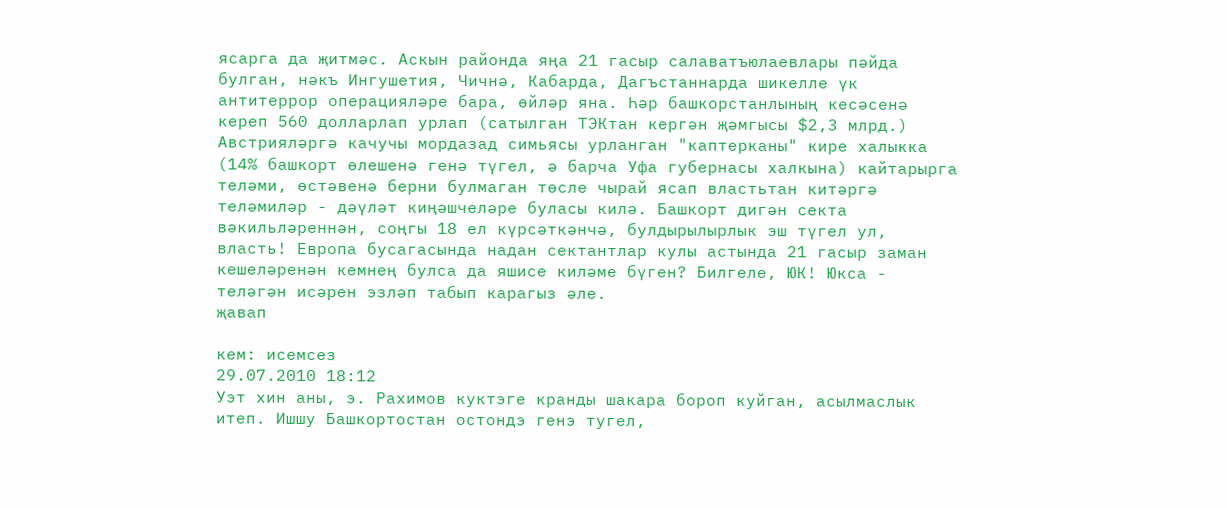ясарга да җитмәс. Аскын районда яңа 21 гасыр салаватъюлаевлары пәйда булган, нәкъ Ингушетия, Чичнә, Кабарда, Дагъстаннарда шикелле үк антитеррор операцияләре бара, өйләр яна. Һәр башкорстанлының кесәсенә кереп 560 долларлап урлап (сатылган ТЭКтан кергән җәмгысы $2,3 млрд.) Австрияләргә качучы мордазад симьясы урланган "каптерканы" кире халыкка (14% башкорт өлешенә генә түгел, ә барча Уфа губернасы халкына) кайтарырга теләми, өстәвенә берни булмаган төсле чырай ясап властьтан китәргә теләмиләр - дәүләт киңәшчеләре буласы килә. Башкорт дигән секта вәкильләреннән, соңгы 18 ел күрсәткәнчә, булдырылырлык эш түгел ул, власть! Европа бусагасында надан сектантлар кулы астында 21 гасыр заман кешеләренән кемнең булса да яшисе киләме бүген? Билгеле, ЮК! Юкса - теләгән исәрен эзләп табып карагыз әле.
җавап

кем: исемсез
29.07.2010 18:12
Уэт хин аны, э. Рахимов куктэге кранды шакара бороп куйган, асылмаслык итеп. Ишшу Башкортостан остондэ генэ тугел,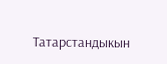Татарстандыкын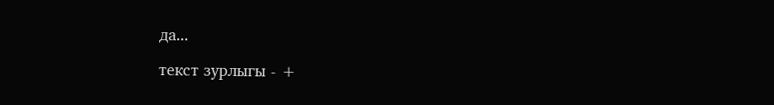да...

текст зурлыгы - +